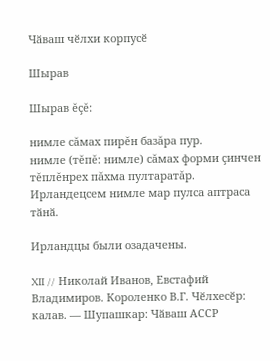Чӑваш чӗлхи корпусӗ

Шырав

Шырав ĕçĕ:

нимле сăмах пирĕн базăра пур.
нимле (тĕпĕ: нимле) сăмах форми çинчен тĕплĕнрех пăхма пултаратăр.
Ирландецсем нимле мар пулса аптраса тӑнӑ.

Ирландцы были озадачены.

XII // Николай Иванов, Евстафий Владимиров. Короленко В.Г. Чӗлхесӗр: калав. — Шупашкар: Чӑваш АССР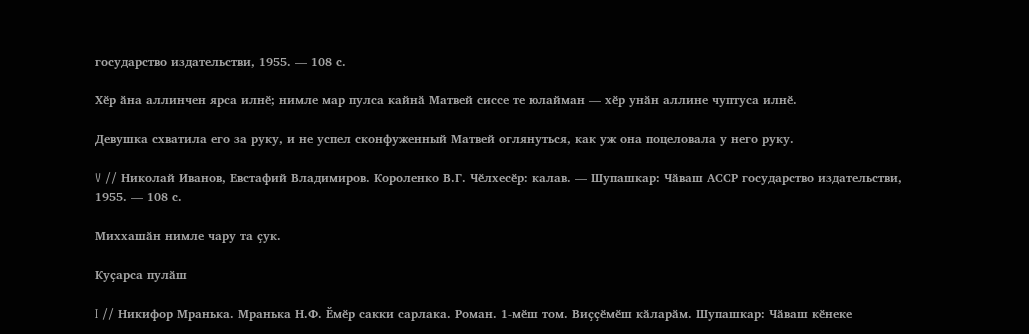государство издательстви, 1955. — 108 с.

Хӗр ӑна аллинчен ярса илнӗ; нимле мар пулса кайнӑ Матвей сиссе те юлайман — хӗр унӑн аллине чуптуса илнӗ.

Девушка схватила его за руку, и не успел сконфуженный Матвей оглянуться, как уж она поцеловала у него руку.

V // Николай Иванов, Евстафий Владимиров. Короленко В.Г. Чӗлхесӗр: калав. — Шупашкар: Чӑваш АССР государство издательстви, 1955. — 108 с.

Миххашӑн нимле чару та ҫук.

Куҫарса пулӑш

I // Никифор Мранька. Мранька Н.Ф. Ӗмӗр сакки сарлака. Роман. 1-мӗш том. Виҫҫӗмӗш кӑларӑм. Шупашкар: Чӑваш кӗнеке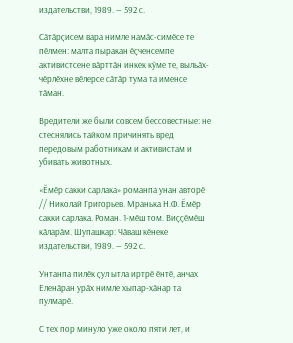издательстви, 1989. — 592 с.

Сӑтӑрҫисем вара нимле намӑс-симӗсе те пӗлмен: малта пыракан ӗҫченсемпе активистсене вӑрттӑн инкек кӳме те, выльӑх-чӗрлӗхне вӗлерсе сӑтӑр тума та именсе тӑман.

Вредители же были совсем бессовестные: не стеснялись тайком причинять вред передовым работникам и активистам и убивать животных.

«Ӗмӗр сакки сарлака» романпа унан авторӗ // Николай Григорьев. Мранька Н.Ф. Ӗмӗр сакки сарлака. Роман. 1-мӗш том. Виҫҫӗмӗш кӑларӑм. Шупашкар: Чӑваш кӗнеке издательстви, 1989. — 592 с.

Унтанпа пилӗк ҫул ытла иртрӗ ӗнтӗ, анчах Еленӑран урӑх нимле хыпар-хӑнар та пулмарӗ.

С тех пор минуло уже около пяти лет, и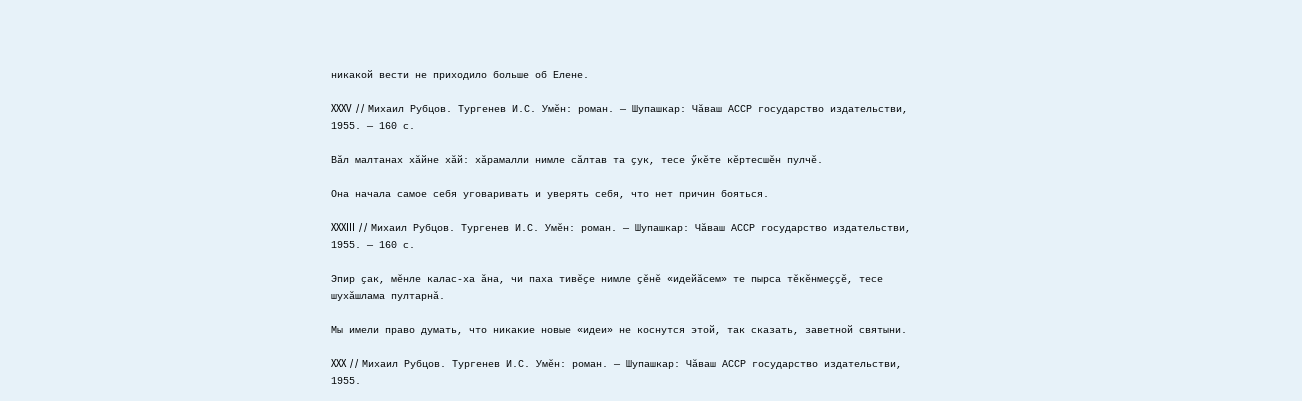никакой вести не приходило больше об Елене.

XXXV // Михаил Рубцов. Тургенев И.С. Умӗн: роман. — Шупашкар: Чӑваш АССР государство издательстви, 1955. — 160 с.

Вӑл малтанах хӑйне хӑй: хӑрамалли нимле сӑлтав та ҫук, тесе ӳкӗте кӗртесшӗн пулчӗ.

Она начала самое себя уговаривать и уверять себя, что нет причин бояться.

XXXIII // Михаил Рубцов. Тургенев И.С. Умӗн: роман. — Шупашкар: Чӑваш АССР государство издательстви, 1955. — 160 с.

Эпир ҫак, мӗнле калас-ха ӑна, чи паха тивӗҫе нимле ҫӗнӗ «идейӑсем» те пырса тӗкӗнмеҫҫӗ, тесе шухӑшлама пултарнӑ.

Мы имели право думать, что никакие новые «идеи» не коснутся этой, так сказать, заветной святыни.

XXX // Михаил Рубцов. Тургенев И.С. Умӗн: роман. — Шупашкар: Чӑваш АССР государство издательстви, 1955.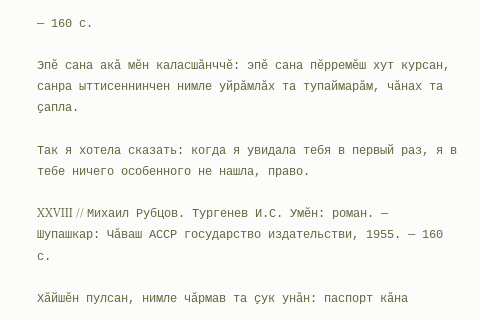— 160 с.

Эпӗ сана акӑ мӗн каласшӑнччӗ: эпӗ сана пӗрремӗш хут курсан, санра ыттисеннинчен нимле уйрӑмлӑх та тупаймарӑм, чӑнах та ҫапла.

Так я хотела сказать: когда я увидала тебя в первый раз, я в тебе ничего особенного не нашла, право.

XXVIII // Михаил Рубцов. Тургенев И.С. Умӗн: роман. — Шупашкар: Чӑваш АССР государство издательстви, 1955. — 160 с.

Хӑйшӗн пулсан, нимле чӑрмав та ҫук унӑн: паспорт кӑна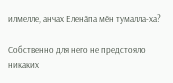илмелле, анчах Еленӑпа мӗн тумалла-ха?

Собственно для него не предстояло никаких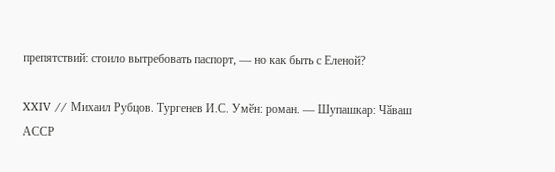препятствий: стоило вытребовать паспорт, — но как быть с Еленой?

XXIV // Михаил Рубцов. Тургенев И.С. Умӗн: роман. — Шупашкар: Чӑваш АССР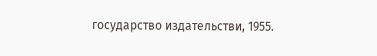государство издательстви, 1955.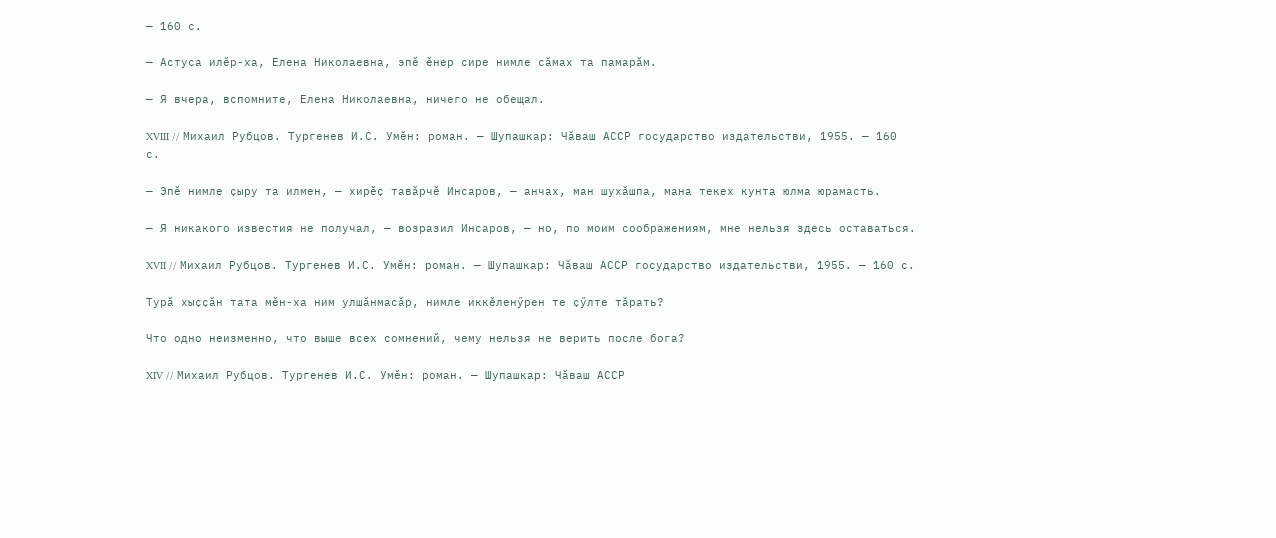— 160 с.

— Астуса илӗр-ха, Елена Николаевна, эпӗ ӗнер сире нимле сӑмах та памарӑм.

— Я вчера, вспомните, Елена Николаевна, ничего не обещал.

XVIII // Михаил Рубцов. Тургенев И.С. Умӗн: роман. — Шупашкар: Чӑваш АССР государство издательстви, 1955. — 160 с.

— Эпӗ нимле ҫыру та илмен, — хирӗҫ тавӑрчӗ Инсаров, — анчах, ман шухӑшпа, мана текех кунта юлма юрамасть.

— Я никакого известия не получал, — возразил Инсаров, — но, по моим соображениям, мне нельзя здесь оставаться.

XVII // Михаил Рубцов. Тургенев И.С. Умӗн: роман. — Шупашкар: Чӑваш АССР государство издательстви, 1955. — 160 с.

Турӑ хыҫҫӑн тата мӗн-ха ним улшӑнмасӑр, нимле иккӗленӳрен те ҫӳлте тӑрать?

Что одно неизменно, что выше всех сомнений, чему нельзя не верить после бога?

XIV // Михаил Рубцов. Тургенев И.С. Умӗн: роман. — Шупашкар: Чӑваш АССР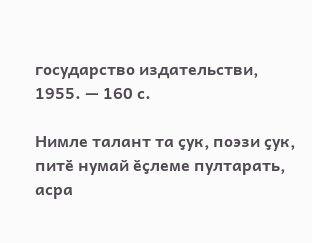государство издательстви, 1955. — 160 с.

Нимле талант та ҫук, поэзи ҫук, питӗ нумай ӗҫлеме пултарать, асра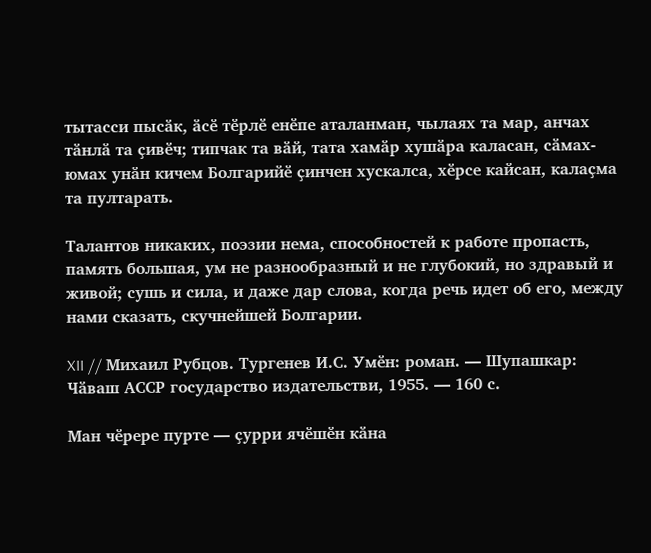тытасси пысӑк, ӑсӗ тӗрлӗ енӗпе аталанман, чылаях та мар, анчах тӑнлӑ та ҫивӗч; типчак та вӑй, тата хамӑр хушӑра каласан, сӑмах-юмах унӑн кичем Болгарийӗ ҫинчен хускалса, хӗрсе кайсан, калаҫма та пултарать.

Талантов никаких, поэзии нема, способностей к работе пропасть, память большая, ум не разнообразный и не глубокий, но здравый и живой; сушь и сила, и даже дар слова, когда речь идет об его, между нами сказать, скучнейшей Болгарии.

XII // Михаил Рубцов. Тургенев И.С. Умӗн: роман. — Шупашкар: Чӑваш АССР государство издательстви, 1955. — 160 с.

Ман чӗрере пурте — ҫурри ячӗшӗн кӑна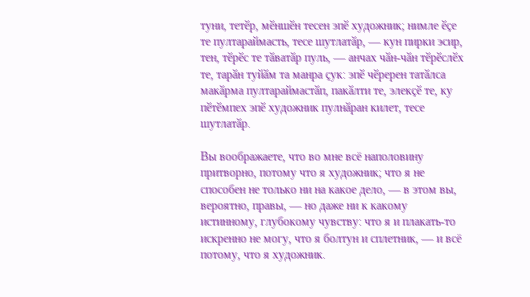туни, тетӗр, мӗншӗн тесен эпӗ художник; нимле ӗҫе те пултараймасть, тесе шутлатӑр, — кун пирки эсир, тен, тӗрӗс те тӑватӑр пуль, — анчах чӑн-чӑн тӗрӗслӗх те, тарӑн туйӑм та манра ҫук: эпӗ чӗререн татӑлса макӑрма пултараймастӑп, пакӑлти те, элекҫӗ те, ку пӗтӗмпех эпӗ художник пулнӑран килет, тесе шутлатӑр.

Вы воображаете, что во мне всё наполовину притворно, потому что я художник; что я не способен не только ни на какое дело, — в этом вы, вероятно, правы, — но даже ни к какому истинному, глубокому чувству: что я и плакать-то искренно не могу, что я болтун и сплетник, — и всё потому, что я художник.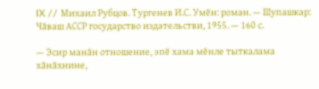IX // Михаил Рубцов. Тургенев И.С. Умӗн: роман. — Шупашкар: Чӑваш АССР государство издательстви, 1955. — 160 с.

— Эсир манӑн отношение, эпӗ хама мӗнле тыткалама хӑнӑхнине,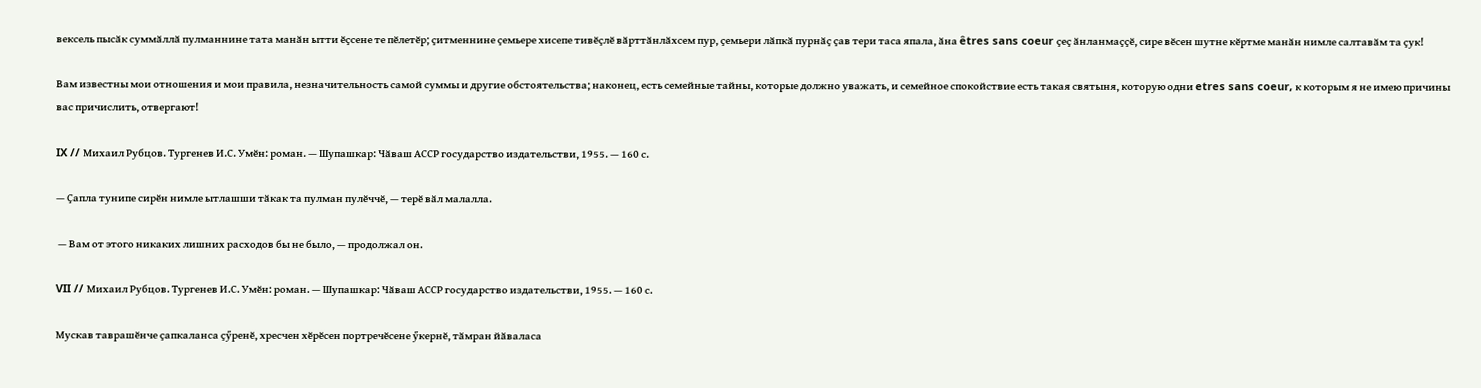вексель пысӑк суммӑллӑ пулманнине тата манӑн ытти ӗҫсене те пӗлетӗр; ҫитменнине ҫемьере хисепе тивӗҫлӗ вӑрттӑнлӑхсем пур, ҫемьери лӑпкӑ пурнӑҫ ҫав тери таса япала, ӑна êtres sans coeur ҫеҫ ӑнланмаҫҫӗ, сире вӗсен шутне кӗртме манӑн нимле салтавӑм та ҫук!

Вам известны мои отношения и мои правила, незначительность самой суммы и другие обстоятельства; наконец, есть семейные тайны, которые должно уважать, и семейное спокойствие есть такая святыня, которую одни etres sans coeur, к которым я не имею причины вас причислить, отвергают!

IX // Михаил Рубцов. Тургенев И.С. Умӗн: роман. — Шупашкар: Чӑваш АССР государство издательстви, 1955. — 160 с.

— Ҫапла тунипе сирӗн нимле ытлашши тӑкак та пулман пулӗччӗ, — терӗ вӑл малалла.

 — Вам от этого никаких лишних расходов бы не было, — продолжал он.

VII // Михаил Рубцов. Тургенев И.С. Умӗн: роман. — Шупашкар: Чӑваш АССР государство издательстви, 1955. — 160 с.

Мускав таврашӗнче ҫапкаланса ҫӳренӗ, хресчен хӗрӗсен портречӗсене ӳкернӗ, тӑмран йӑваласа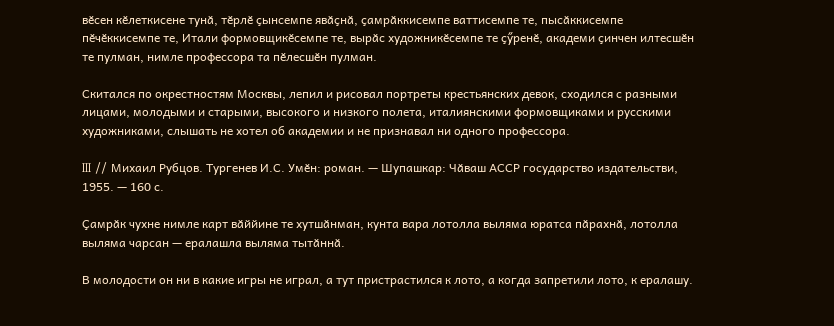вӗсен кӗлеткисене тунӑ, тӗрлӗ ҫынсемпе явӑҫнӑ, ҫамрӑккисемпе ваттисемпе те, пысӑккисемпе пӗчӗккисемпе те, Итали формовщикӗсемпе те, вырӑс художникӗсемпе те ҫӳренӗ, академи ҫинчен илтесшӗн те пулман, нимле профессора та пӗлесшӗн пулман.

Скитался по окрестностям Москвы, лепил и рисовал портреты крестьянских девок, сходился с разными лицами, молодыми и старыми, высокого и низкого полета, италиянскими формовщиками и русскими художниками, слышать не хотел об академии и не признавал ни одного профессора.

III // Михаил Рубцов. Тургенев И.С. Умӗн: роман. — Шупашкар: Чӑваш АССР государство издательстви, 1955. — 160 с.

Ҫамрӑк чухне нимле карт вӑййине те хутшӑнман, кунта вара лотолла выляма юратса пӑрахнӑ, лотолла выляма чарсан — ералашла выляма тытӑннӑ.

В молодости он ни в какие игры не играл, а тут пристрастился к лото, а когда запретили лото, к ералашу.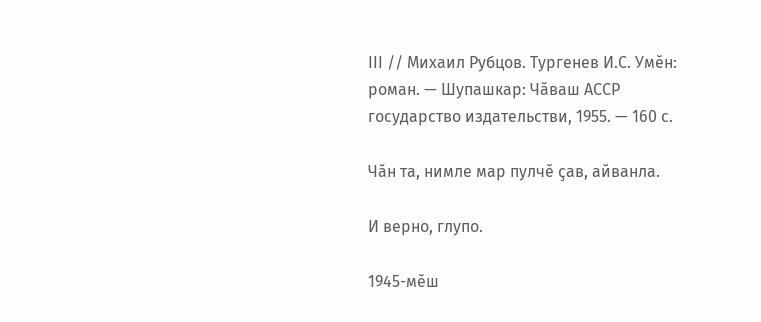III // Михаил Рубцов. Тургенев И.С. Умӗн: роман. — Шупашкар: Чӑваш АССР государство издательстви, 1955. — 160 с.

Чӑн та, нимле мар пулчӗ ҫав, айванла.

И верно, глупо.

1945-мӗш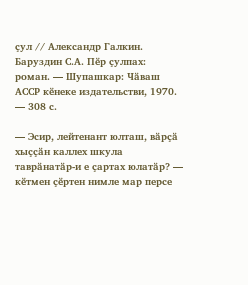ҫул // Александр Галкин. Баруздин С.А. Пӗр ҫулпах: роман. — Шупашкар: Чӑваш АССР кӗнеке издательстви, 1970. — 308 с.

— Эсир, лейтенант юлташ, вӑрҫӑ хыҫҫӑн каллех шкула таврӑнатӑр-и е ҫартах юлатӑр? — кӗтмен ҫӗртен нимле мар персе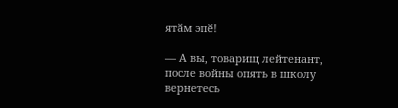ятӑм эпӗ!

— А вы, товарищ лейтенант, после войны опять в школу вернетесь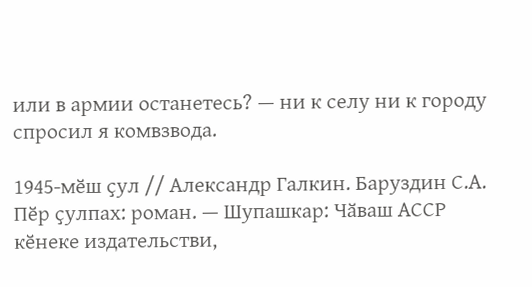или в армии останетесь? — ни к селу ни к городу спросил я комвзвода.

1945-мӗш ҫул // Александр Галкин. Баруздин С.А. Пӗр ҫулпах: роман. — Шупашкар: Чӑваш АССР кӗнеке издательстви,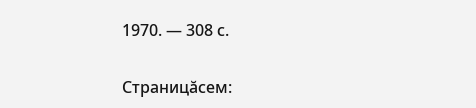1970. — 308 с.

Страницăсем: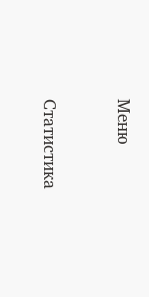Меню



Статистика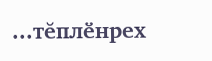...тĕплӗнрех